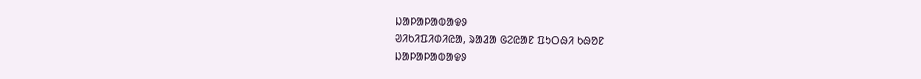ᱡᱟᱞᱟᱞᱟᱵᱟᱫᱽ
ᱣᱤᱠᱤᱯᱤᱰᱤᱭᱟ, ᱨᱟᱲᱟ ᱜᱮᱭᱟᱱ ᱯᱩᱛᱷᱤ ᱠᱷᱚᱱ
ᱡᱟᱞᱟᱞᱟᱵᱟᱫᱽ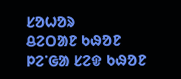ᱥᱚᱦᱚᱨ
ᱪᱮᱛᱟᱱ ᱠᱷᱚᱱ ᱞᱮᱸᱜᱟ ᱥᱮᱫ ᱠᱷᱚᱱ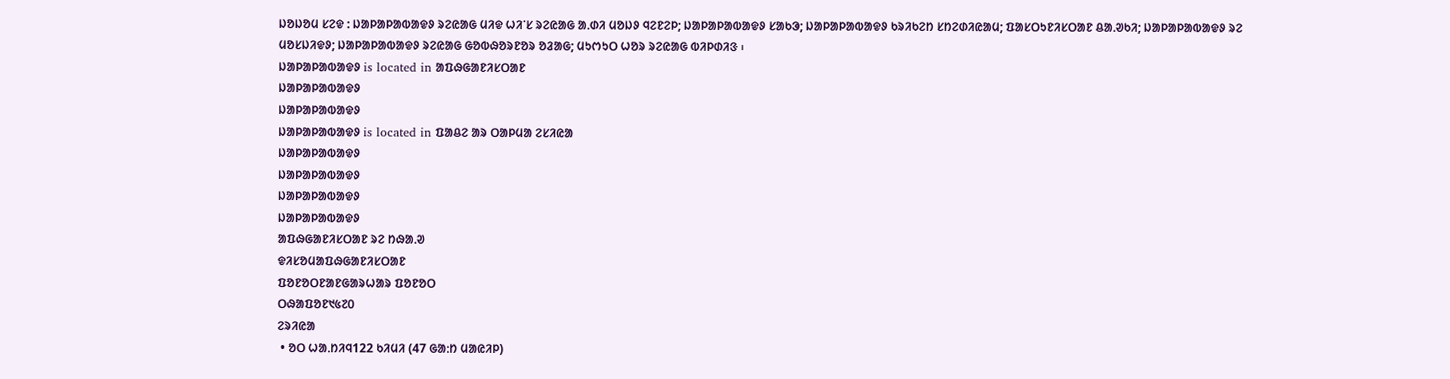ᱡᱚᱡᱚᱢ ᱥᱮᱫ : ᱡᱟᱞᱟᱞᱟᱵᱟᱫᱽ ᱨᱮᱭᱟᱜ ᱢᱤᱫ ᱦᱤᱸᱥ ᱨᱮᱭᱟᱜ ᱟᱹᱰᱤ ᱢᱚᱡᱽ ᱧᱮᱱᱮᱞ; ᱡᱟᱞᱟᱞᱟᱵᱟᱫᱽ ᱥᱟᱠᱳ; ᱡᱟᱞᱟᱞᱟᱵᱟᱫᱽ ᱠᱨᱤᱠᱮᱴ ᱥᱴᱮᱰᱤᱭᱟᱢ; ᱯᱟᱥᱛᱩᱱᱤᱥᱛᱟᱱ ᱪᱟᱹᱣᱠᱤ; ᱡᱟᱞᱟᱞᱟᱵᱟᱫᱽ ᱨᱮ ᱢᱚᱥᱡᱤᱫᱽ; ᱡᱟᱞᱟᱞᱟᱵᱟᱫᱽ ᱨᱮᱭᱟᱜ ᱜᱚᱵᱷᱚᱨᱱᱚᱨ ᱚᱲᱟᱜ; ᱢᱩᱬᱩᱛ ᱦᱚᱨ ᱨᱮᱭᱟᱜ ᱵᱤᱞᱰᱤᱝ ᱾
ᱡᱟᱞᱟᱞᱟᱵᱟᱫᱽ is located in ᱟᱯᱷᱜᱟᱱᱤᱥᱛᱟᱱ
ᱡᱟᱞᱟᱞᱟᱵᱟᱫᱽ
ᱡᱟᱞᱟᱞᱟᱵᱟᱫᱽ
ᱡᱟᱞᱟᱞᱟᱵᱟᱫᱽ is located in ᱯᱟᱪᱮ ᱟᱨ ᱛᱟᱞᱢᱟ ᱮᱥᱤᱭᱟ
ᱡᱟᱞᱟᱞᱟᱵᱟᱫᱽ
ᱡᱟᱞᱟᱞᱟᱵᱟᱫᱽ
ᱡᱟᱞᱟᱞᱟᱵᱟᱫᱽ
ᱡᱟᱞᱟᱞᱟᱵᱟᱫᱽ
ᱟᱯᱷᱜᱟᱱᱤᱥᱛᱟᱱ ᱨᱮ ᱴᱷᱟᱹᱣ
ᱫᱤᱥᱚᱢᱟᱯᱷᱜᱟᱱᱤᱥᱛᱟᱱ
ᱯᱚᱱᱚᱛᱱᱟᱱᱜᱟᱨᱦᱟᱨ ᱯᱚᱱᱚᱛ
ᱛᱷᱟᱯᱚᱱ᱑᱕᱗᱐
ᱮᱨᱤᱭᱟ
 • ᱚᱛ ᱦᱟᱹᱴᱤᱧ122 ᱠᱤᱢᱤ (47 ᱜᱟᱺᱴ ᱢᱟᱭᱤᱞ)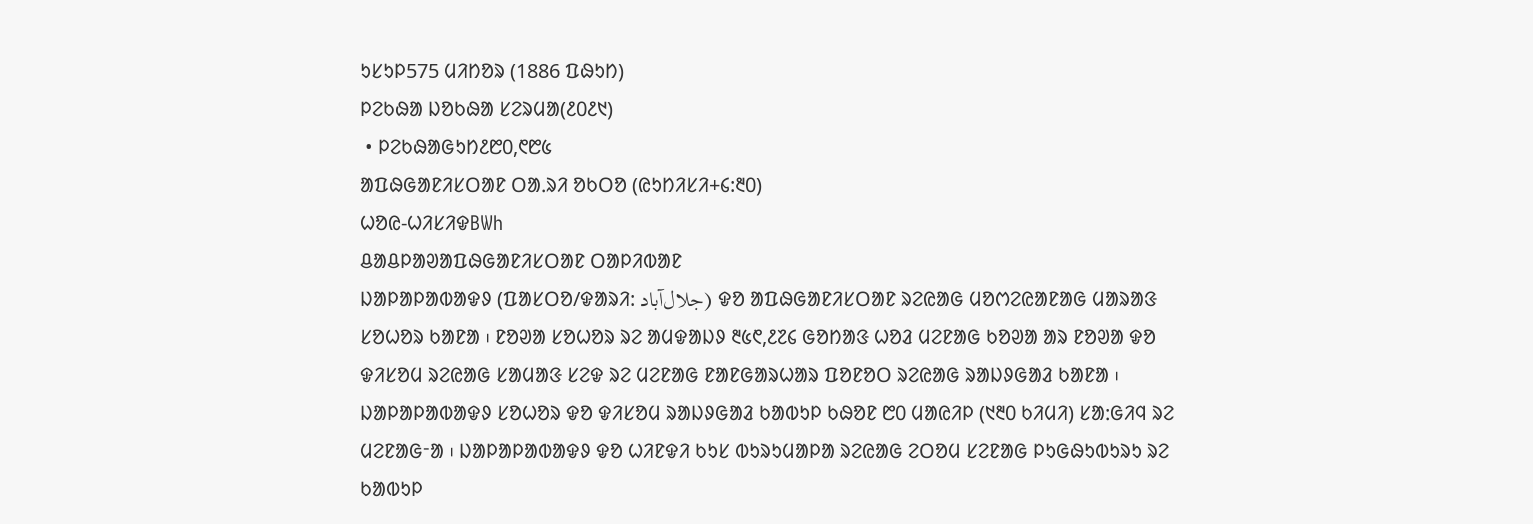ᱩᱥᱩᱞ575 ᱢᱤᱴᱚᱨ (1886 ᱯᱷᱩᱴ)
ᱞᱮᱠᱷᱟ ᱡᱚᱠᱷᱟ ᱥᱮᱨᱢᱟ(᱒᱐᱒᱑)
 • ᱞᱮᱠᱷᱟᱜᱩᱴ᱒᱘᱐,᱖᱘᱕
ᱟᱯᱷᱜᱟᱱᱤᱥᱛᱟᱱ ᱛᱟᱹᱨᱤ ᱚᱠᱛᱚ (ᱭᱩᱴᱤᱥᱤ+᱔:᱓᱐)
ᱦᱚᱭ-ᱦᱤᱥᱤᱫBWh
ᱪᱟᱪᱞᱟᱣᱟᱯᱷᱜᱟᱱᱤᱥᱛᱟᱱ ᱛᱟᱞᱤᱵᱟᱱ
ᱡᱟᱞᱟᱞᱟᱵᱟᱫᱽ (ᱯᱟᱥᱛᱚ/ᱫᱟᱨᱤ: جلال‌آباد) ᱫᱚ ᱟᱯᱷᱜᱟᱱᱤᱥᱛᱟᱱ ᱨᱮᱭᱟᱜ ᱢᱚᱬᱮᱭᱟᱱᱟᱜ ᱢᱟᱨᱟᱝ ᱥᱚᱦᱚᱨ ᱠᱟᱱᱟ ᱾ ᱱᱚᱣᱟ ᱥᱚᱦᱚᱨ ᱨᱮ ᱟᱢᱫᱟᱡᱽ ᱓᱕᱖,᱒᱗᱔ ᱜᱚᱴᱟᱝ ᱦᱚᱲ ᱢᱮᱱᱟᱜ ᱠᱚᱣᱟ ᱟᱨ ᱱᱚᱣᱟ ᱫᱚ ᱫᱤᱥᱚᱢ ᱨᱮᱭᱟᱜ ᱥᱟᱢᱟᱝ ᱥᱮᱫ ᱨᱮ ᱢᱮᱱᱟᱜ ᱱᱟᱱᱜᱟᱨᱦᱟᱨ ᱯᱚᱱᱚᱛ ᱨᱮᱭᱟᱜ ᱨᱟᱡᱽᱜᱟᱲ ᱠᱟᱱᱟ ᱾ ᱡᱟᱞᱟᱞᱟᱵᱟᱫᱽ ᱥᱚᱦᱚᱨ ᱫᱚ ᱫᱤᱥᱚᱢ ᱨᱟᱡᱽᱜᱟᱲ ᱠᱟᱵᱩᱞ ᱠᱷᱚᱱ ᱘᱐ ᱢᱟᱭᱤᱞ (᱑᱓᱐ ᱠᱤᱢᱤ) ᱥᱟᱺᱜᱤᱧ ᱨᱮ ᱢᱮᱱᱟᱜᱼᱟ ᱾ ᱡᱟᱞᱟᱞᱟᱵᱟᱫᱽ ᱫᱚ ᱦᱤᱱᱫᱤ ᱠᱩᱥ ᱵᱩᱨᱩᱢᱟᱞᱟ ᱨᱮᱭᱟᱜ ᱮᱛᱚᱢ ᱥᱮᱱᱟᱜ ᱞᱩᱜᱷᱩᱵᱩᱨᱩ ᱨᱮ ᱠᱟᱵᱩᱞ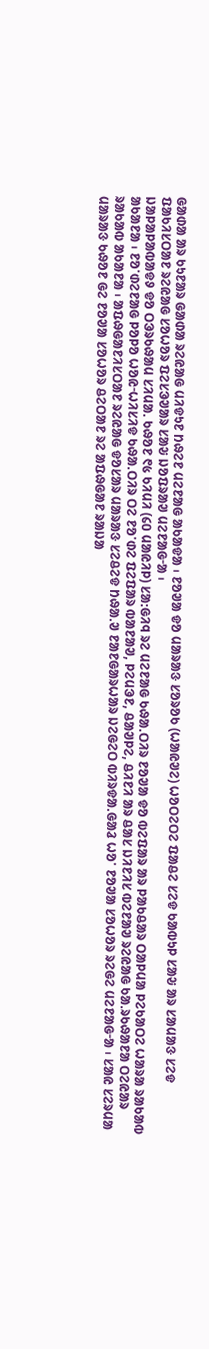ᱜᱟᱰᱟ ᱟᱨ ᱠᱩᱱᱟᱨ ᱜᱟᱰᱟ ᱨᱮᱭᱟᱜ ᱢᱤᱫᱩᱱ ᱴᱷᱮᱱ ᱢᱮᱱᱟᱜ ᱟᱠᱟᱫᱟ ᱾ ᱱᱚᱣᱟ ᱫᱚ ᱢᱟᱨᱟᱝ ᱥᱚᱨᱚᱠ (ᱦᱟᱭᱣᱮ) ᱦᱚᱛᱮᱛᱮ ᱯᱟᱪᱮ ᱥᱮᱫ ᱠᱟᱵᱩᱞ ᱥᱟᱶ ᱟᱨ ᱥᱟᱢᱟᱝ ᱥᱮᱫ ᱯᱟᱠᱤᱥᱛᱟᱱ ᱨᱮᱭᱟᱜ ᱥᱚᱦᱚᱨ ᱯᱮᱥᱳᱣᱟᱨ ᱥᱟᱶ ᱡᱚᱯᱨᱟᱣ ᱢᱮᱱᱟᱜᱼᱟ ᱾
ᱡᱟᱞᱟᱞᱟᱵᱟᱫᱽ ᱫᱚ ᱛᱳᱨᱠᱷᱟᱢ ᱥᱤᱢᱟᱹ ᱠᱷᱚᱱ ᱖᱕ ᱠᱤᱢᱤ (᱔᱐ ᱢᱟᱭᱤᱞ) ᱥᱟᱺᱜᱤᱧ ᱨᱮ ᱢᱮᱱᱟᱜ ᱠᱷᱟᱹᱛᱤᱨ ᱱᱚᱣᱟ ᱫᱚ ᱵᱮᱯᱟᱨ ᱟᱨ ᱞᱟᱠᱪᱟᱨ ᱛᱟᱞᱢᱟ ᱞᱮᱠᱟᱛᱮ ᱦᱟᱨᱟ ᱨᱟᱠᱟᱵ ᱟᱠᱟᱱᱟ ᱾ ᱱᱚᱸᱰᱮᱱᱟᱜ ᱞᱚᱞᱚ ᱦᱚᱭᱼᱦᱤᱥᱤᱫ ᱠᱷᱟᱹᱛᱤᱨ ᱛᱮ ᱱᱚᱸᱰᱮ ᱯᱮᱯᱟᱨ ᱵᱟᱱᱟᱣ, ᱞᱮᱢᱳᱱ, ᱪᱟᱣᱞᱮ, ᱪᱤᱱᱤ ᱟᱨ ᱪᱟᱥ ᱡᱤᱱᱤᱥ ᱵᱮᱱᱟᱣ ᱨᱮᱭᱟᱜ ᱠᱟᱹᱨᱠᱷᱟᱱᱟ ᱛᱮᱭᱟᱨ ᱨᱟᱠᱟᱵ ᱟᱠᱟᱱᱟ ᱾ ᱟᱯᱷᱜᱟᱱᱤᱥᱛᱟᱱ ᱨᱮᱭᱟᱜ ᱫᱚᱥᱟᱨ ᱢᱟᱨᱟᱝ ᱥᱮᱪᱮᱫ ᱴᱷᱟᱹᱣ ᱱᱟᱱᱜᱟᱨᱦᱟᱨ ᱡᱮᱜᱮᱛ ᱵᱤᱨᱫᱟᱹᱜᱟᱲ ᱦᱚᱸ ᱱᱚᱣᱟ ᱥᱚᱦᱚᱨ ᱨᱮᱜᱮ ᱢᱮᱱᱟᱜᱼᱟ ᱾ ᱥᱟᱭ ᱥᱮᱨᱢᱟ ᱢᱟᱨᱟᱝ ᱠᱷᱚᱱ ᱜᱮ ᱱᱚᱣᱟ ᱥᱚᱦᱚᱨ ᱪᱮᱛᱟᱱ ᱨᱮ ᱟᱯᱷᱜᱟᱱ ᱨᱟᱡᱟ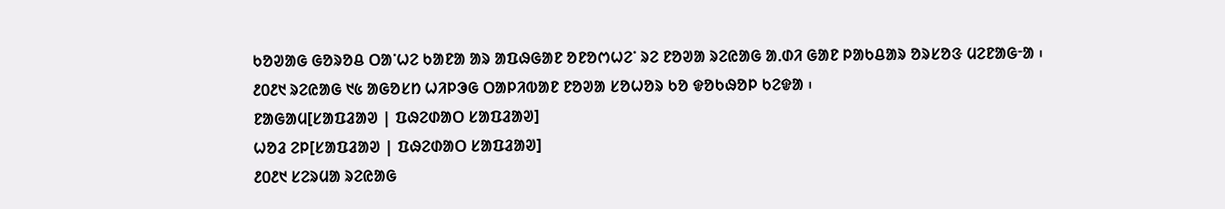ᱠᱚᱣᱟᱜ ᱜᱚᱨᱚᱪ ᱛᱟᱸᱦᱮ ᱠᱟᱱᱟ ᱟᱨ ᱟᱯᱷᱜᱟᱱ ᱚᱱᱚᱬᱦᱮᱸ ᱨᱮ ᱱᱚᱣᱟ ᱨᱮᱭᱟᱜ ᱟᱹᱰᱤ ᱜᱟᱱ ᱞᱟᱠᱪᱟᱨ ᱚᱨᱥᱚᱝ ᱢᱮᱱᱟᱜᱼᱟ ᱾
᱒᱐᱒᱑ ᱨᱮᱭᱟᱜ ᱑᱕ ᱟᱜᱚᱥᱴ ᱦᱤᱞᱳᱜ ᱛᱟᱞᱤᱵᱟᱱ ᱱᱚᱣᱟ ᱥᱚᱦᱚᱨ ᱠᱚ ᱫᱚᱠᱷᱚᱞ ᱠᱮᱫᱟ ᱾
ᱱᱟᱜᱟᱢ[ᱥᱟᱯᱲᱟᱣ | ᱯᱷᱮᱰᱟᱛ ᱥᱟᱯᱲᱟᱣ]
ᱦᱚᱲ ᱮᱞ[ᱥᱟᱯᱲᱟᱣ | ᱯᱷᱮᱰᱟᱛ ᱥᱟᱯᱲᱟᱣ]
᱒᱐᱒᱑ ᱥᱮᱨᱢᱟ ᱨᱮᱭᱟᱜ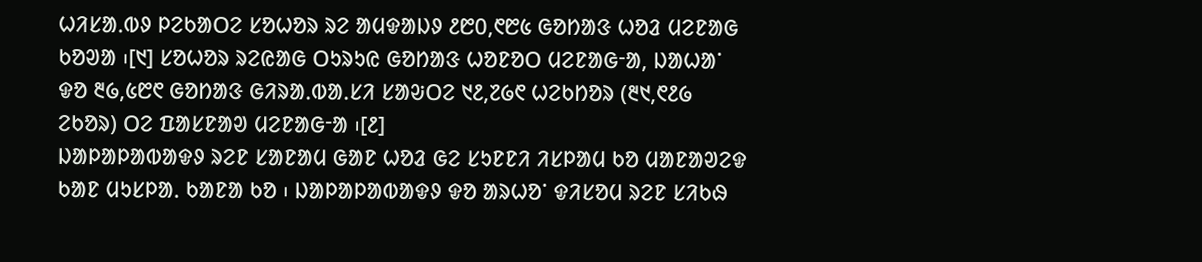ᱦᱤᱥᱟᱹᱵᱽ ᱞᱮᱠᱟᱛᱮ ᱥᱚᱦᱚᱨ ᱨᱮ ᱟᱢᱫᱟᱡᱽ ᱒᱘᱐,᱖᱘᱕ ᱜᱚᱴᱟᱝ ᱦᱚᱲ ᱢᱮᱱᱟᱜ ᱠᱚᱣᱟ ᱾[᱑] ᱥᱚᱦᱚᱨ ᱨᱮᱭᱟᱜ ᱛᱩᱨᱩᱭ ᱜᱚᱴᱟᱝ ᱦᱚᱱᱚᱛ ᱢᱮᱱᱟᱜᱼᱟ, ᱡᱟᱦᱟᱸ ᱫᱚ ᱓᱙,᱕᱘᱖ ᱜᱚᱴᱟᱝ ᱜᱤᱨᱟᱹᱵᱟᱹᱥᱤ ᱥᱟᱶᱛᱮ ᱑᱒,᱗᱙᱖ ᱦᱮᱠᱴᱚᱨ (᱓᱑,᱖᱒᱙ ᱮᱠᱚᱨ) ᱛᱮ ᱯᱟᱥᱱᱟᱣ ᱢᱮᱱᱟᱜᱼᱟ ᱾[᱒]
ᱡᱟᱞᱟᱞᱟᱵᱟᱫᱽ ᱨᱮᱱ ᱥᱟᱱᱟᱢ ᱜᱟᱱ ᱦᱚᱲ ᱜᱮ ᱥᱩᱱᱱᱤ ᱤᱥᱞᱟᱢ ᱠᱚ ᱢᱟᱱᱟᱣᱮᱫ ᱠᱟᱱ ᱢᱩᱥᱞᱟᱹ ᱠᱟᱱᱟ ᱠᱚ ᱾ ᱡᱟᱞᱟᱞᱟᱵᱟᱫᱽ ᱫᱚ ᱟᱨᱦᱚᱸ ᱫᱤᱥᱚᱢ ᱨᱮᱱ ᱥᱤᱠᱷ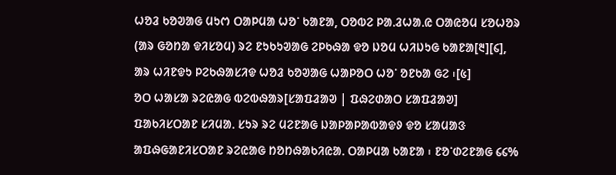ᱦᱚᱲ ᱠᱚᱣᱟᱜ ᱢᱩᱬ ᱛᱟᱞᱢᱟ ᱦᱚᱸ ᱠᱟᱱᱟ, ᱛᱚᱵᱮ ᱞᱟᱹᱲᱦᱟᱹᱭ ᱛᱟᱭᱚᱢ ᱥᱚᱦᱚᱨ (ᱟᱨ ᱜᱚᱴᱟ ᱫᱤᱥᱚᱢ) ᱨᱮ ᱱᱩᱠᱩᱣᱟᱜ ᱮᱞᱠᱷᱟ ᱫᱚ ᱡᱚᱢ ᱦᱤᱡᱩᱜ ᱠᱟᱱᱟ[᱓][᱔], ᱟᱨ ᱦᱤᱱᱫᱩ ᱞᱮᱠᱷᱟᱥᱤᱫ ᱦᱚᱲ ᱠᱚᱣᱟᱜ ᱦᱟᱞᱚᱛ ᱦᱚᱸ ᱚᱱᱠᱟ ᱜᱮ ᱾[᱕]
ᱚᱛ ᱦᱟᱥᱟ ᱨᱮᱭᱟᱜ ᱵᱮᱵᱷᱟᱨ[ᱥᱟᱯᱲᱟᱣ | ᱯᱷᱮᱰᱟᱛ ᱥᱟᱯᱲᱟᱣ]
ᱯᱟᱠᱤᱥᱛᱟᱱ ᱥᱤᱢᱟᱹ ᱥᱩᱨ ᱨᱮ ᱢᱮᱱᱟᱜ ᱡᱟᱞᱟᱞᱟᱵᱟᱫᱽ ᱫᱚ ᱥᱟᱢᱟᱝ ᱟᱯᱷᱜᱟᱱᱤᱥᱛᱟᱱ ᱨᱮᱭᱟᱜ ᱴᱚᱴᱷᱟᱠᱤᱭᱟᱹ ᱛᱟᱞᱢᱟ ᱠᱟᱱᱟ ᱾ ᱱᱚᱸᱰᱮᱱᱟᱜ ᱔᱔%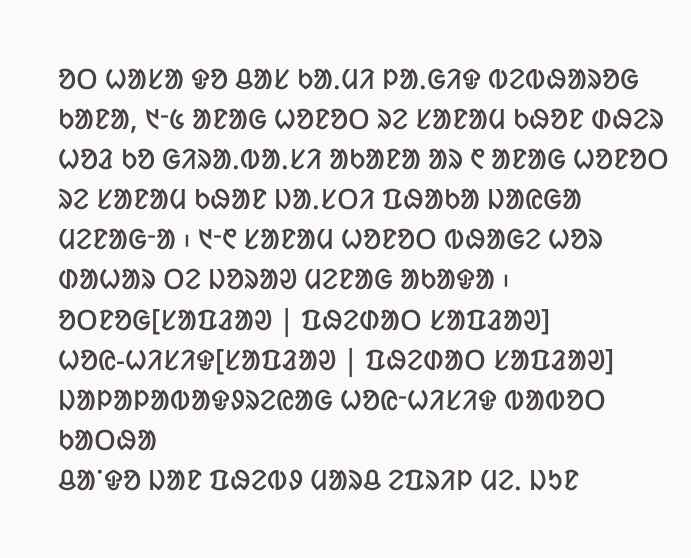ᱚᱛ ᱦᱟᱥᱟ ᱫᱚ ᱪᱟᱥ ᱠᱟᱹᱢᱤ ᱞᱟᱹᱜᱤᱫ ᱵᱮᱵᱷᱟᱨᱚᱜ ᱠᱟᱱᱟ, ᱑ᱼ᱕ ᱟᱱᱟᱜ ᱦᱚᱱᱚᱛ ᱨᱮ ᱥᱟᱱᱟᱢ ᱠᱷᱚᱱ ᱰᱷᱮᱨ ᱦᱚᱲ ᱠᱚ ᱜᱤᱨᱟᱹᱵᱟᱹᱥᱤ ᱟᱠᱟᱱᱟ ᱟᱨ ᱖ ᱟᱱᱟᱜ ᱦᱚᱱᱚᱛ ᱨᱮ ᱥᱟᱱᱟᱢ ᱠᱷᱟᱱ ᱡᱟᱹᱥᱛᱤ ᱯᱷᱟᱠᱟ ᱡᱟᱭᱜᱟ ᱢᱮᱱᱟᱜᱼᱟ ᱾ ᱑ᱼ᱖ ᱥᱟᱱᱟᱢ ᱦᱚᱱᱚᱛ ᱵᱷᱟᱜᱮ ᱦᱚᱨ ᱰᱟᱦᱟᱨ ᱛᱮ ᱡᱚᱨᱟᱣ ᱢᱮᱱᱟᱜ ᱟᱠᱟᱫᱟ ᱾
ᱚᱛᱱᱚᱜ[ᱥᱟᱯᱲᱟᱣ | ᱯᱷᱮᱰᱟᱛ ᱥᱟᱯᱲᱟᱣ]
ᱦᱚᱭ-ᱦᱤᱥᱤᱫ[ᱥᱟᱯᱲᱟᱣ | ᱯᱷᱮᱰᱟᱛ ᱥᱟᱯᱲᱟᱣ]
ᱡᱟᱞᱟᱞᱟᱵᱟᱫᱽᱨᱮᱭᱟᱜ ᱦᱚᱭᱼᱦᱤᱥᱤᱫ ᱵᱟᱵᱚᱛ ᱠᱟᱛᱷᱟ
ᱪᱟᱸᱫᱚ ᱡᱟᱱ ᱯᱷᱮᱵᱽ ᱢᱟᱨᱪ ᱮᱯᱨᱤᱞ ᱢᱮᱹ ᱡᱩᱱ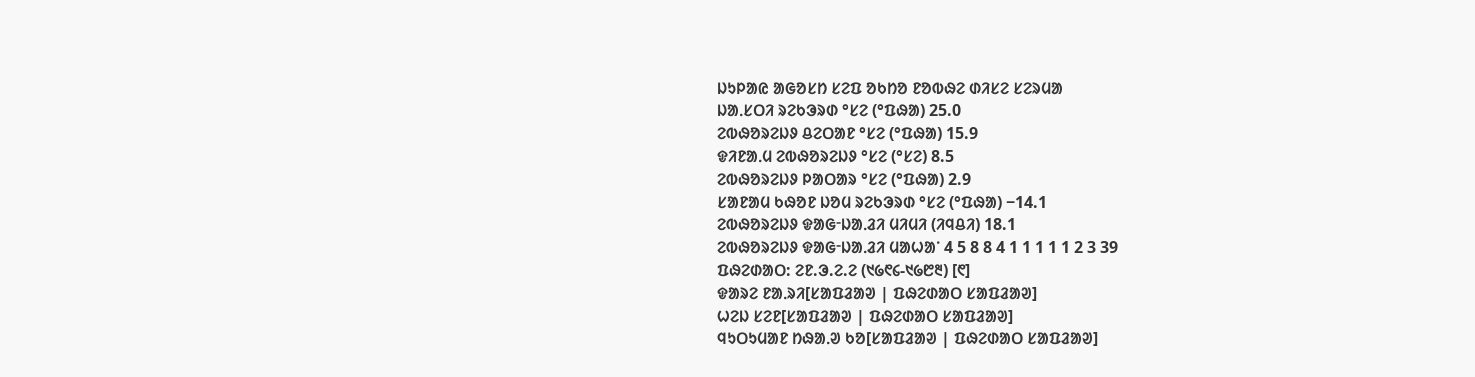ᱡᱩᱞᱟᱭ ᱟᱜᱚᱥᱴ ᱥᱮᱯ ᱚᱠᱴᱚ ᱱᱚᱵᱷᱮ ᱰᱤᱥᱮ ᱥᱮᱨᱢᱟ
ᱡᱟᱹᱥᱛᱤ ᱨᱮᱠᱳᱨᱰ °ᱥᱮ (°ᱯᱷᱟ) 25.0
ᱮᱵᱷᱚᱨᱮᱡᱽ ᱪᱮᱛᱟᱱ °ᱥᱮ (°ᱯᱷᱟ) 15.9
ᱫᱤᱱᱟᱹᱢ ᱮᱵᱷᱚᱨᱮᱡᱽ °ᱥᱮ (°ᱥᱮ) 8.5
ᱮᱵᱷᱚᱨᱮᱡᱽ ᱞᱟᱛᱟᱨ °ᱥᱮ (°ᱯᱷᱟ) 2.9
ᱥᱟᱱᱟᱢ ᱠᱷᱚᱱ ᱡᱚᱢ ᱨᱮᱠᱳᱨᱰ °ᱥᱮ (°ᱯᱷᱟ) −14.1
ᱮᱵᱷᱚᱨᱮᱡᱽ ᱫᱟᱜᱼᱡᱟᱹᱲᱤ ᱢᱤᱢᱤ (ᱤᱧᱪᱤ) 18.1
ᱮᱵᱷᱚᱨᱮᱡᱽ ᱫᱟᱜᱼᱡᱟᱹᱲᱤ ᱢᱟᱦᱟᱸ 4 5 8 8 4 1 1 1 1 1 2 3 39
ᱯᱷᱮᱰᱟᱛ: ᱮᱱ.ᱳ.ᱮ.ᱮ (᱑᱙᱖᱔-᱑᱙᱘᱓) [᱖]
ᱫᱟᱨᱮ ᱱᱟᱹᱨᱤ[ᱥᱟᱯᱲᱟᱣ | ᱯᱷᱮᱰᱟᱛ ᱥᱟᱯᱲᱟᱣ]
ᱦᱮᱡ ᱥᱮᱱ[ᱥᱟᱯᱲᱟᱣ | ᱯᱷᱮᱰᱟᱛ ᱥᱟᱯᱲᱟᱣ]
ᱧᱩᱛᱩᱢᱟᱱ ᱴᱷᱟᱹᱣ ᱠᱚ[ᱥᱟᱯᱲᱟᱣ | ᱯᱷᱮᱰᱟᱛ ᱥᱟᱯᱲᱟᱣ]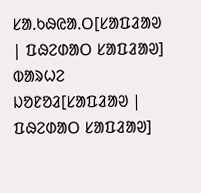ᱥᱟᱹᱠᱷᱭᱟᱹᱛ[ᱥᱟᱯᱲᱟᱣ | ᱯᱷᱮᱰᱟᱛ ᱥᱟᱯᱲᱟᱣ]
ᱵᱟᱨᱦᱮ ᱡᱚᱱᱚᱲ[ᱥᱟᱯᱲᱟᱣ | ᱯᱷᱮᱰᱟᱛ ᱥᱟᱯᱲᱟᱣ]